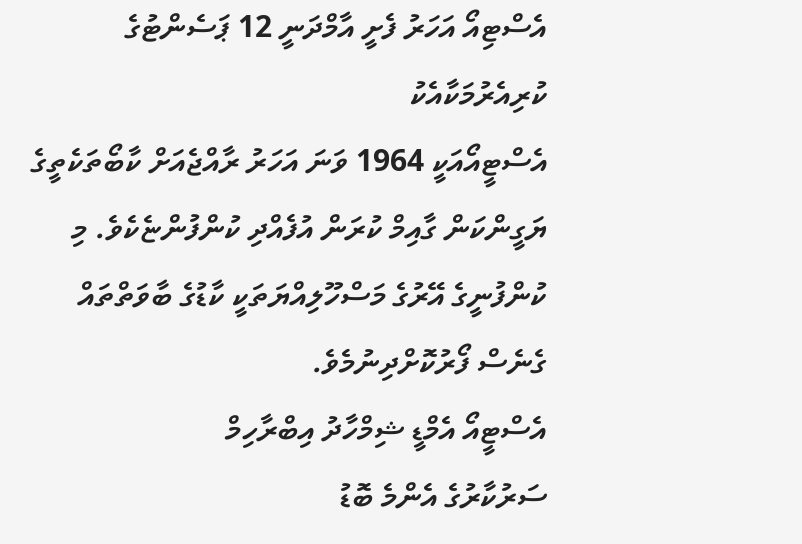އެސްޓިއޯ އަހަރު ފެށީ އާމްދަނީ 12 ޕަސެންޓުގެ ކުރިއެރުމަކާއެކު
އެސްޓީއޯއަކީ 1964 ވަނަ އަހަރު ރާއްޖެއަށް ކާބޯތަކެތީގެ ޔަގީންކަން ގާއިމް ކުރަން އުފެއްދި ކުންފުންޏެކެވެ. މި ކުންފުނީގެ އޭރުގެ މަސްހޫލިއްޔަތަކީ ކާޑުގެ ބާވަތްތައް ގެނެސް ފޯރުކޮށްދިނުމެވެ.
އެސްޓީއޯ އެމްޑީ ޝިމްހާދު އިބްރާހިމް
ސަރުކާރުގެ އެންމެ ބޮޑު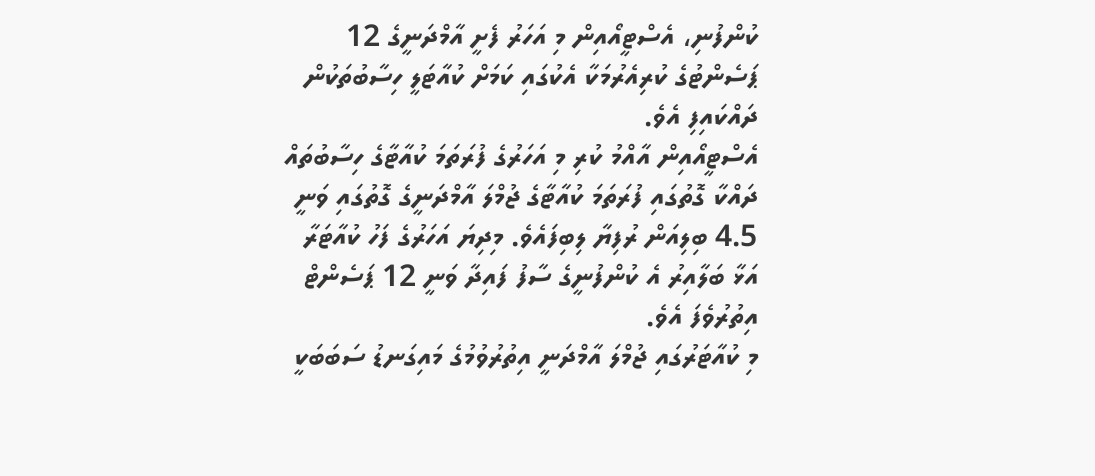ކުންފުނި، އެސްޓީއޯއިން މި އަހަރު ފެށީ އާމްދަނީގެ 12 ޕަސެންޓުގެ ކުރިއެރުމަކާ އެކުގައި ކަމަށް ކުއާޓަލީ ހިސާބުތަކުން ދައްކައިފި އެވެ.
އެސްޓީއޯއިން އާއްމު ކުރި މި އަހަރުގެ ފުރަތަމަ ކުއާޓާގެ ހިސާބުތައް ދައްކާ ގޮތުގައި ފުރަތަމަ ކުއާޓާގެ ޖުމްލަ އާމްދަނީގެ ގޮތުގައި ވަނީ 4.5 ބިލިއަން ރުފިޔާ ލިބިފައެވެ. މިދިޔަ އަހަރުގެ ފަހު ކުއާޓަރާ އަޅާ ބަލާއިރު އެ ކުންފުނީގެ ސާފު ފައިދާ ވަނީ 12 ޕަސެންޓް އިތުރުވެފަ އެވެ.
މި ކުއާޓަރުގައި ޖުމްލަ އާމްދަނީ އިތުރުވުމުގެ މައިގަނޑު ސަބަބަކީ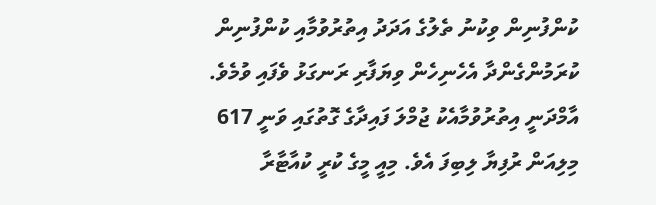ކުންފުނިން ވިކުނު ތެލުގެ އަދަދު އިތުރުވުމާއި ކުންފުނިން ކުރަމުންގެންދާ އެހެނިހެން ވިޔަފާރި ރަނގަޅު ވެފައި ވުމެވެ. އާމްދަނީ އިތުރުވުމާއެކު ޖުމްލަ ފައިދާގެ ގޮތުގައި ވަނީ 617 މިލިއަން ރުފިޔާ ލިބިފަ އެވެ. މިއީ މީގެ ކުރީ ކުއާޓާރާ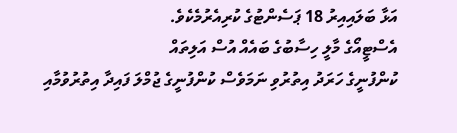އަޅާ ބަލައިއިރު 18 ޕަސެންޓުގެ ކުރިއެރުމެކެވެ.
އެސްޓީއޯގެ މާލީ ހިސާބުގެ ބައެއް އުސް އަލިތައް
ކުންފުނީގެ ހަރަދު އިތުރުވި ނަމަވެސް ކުންފުނީގެ ޖުމްލަ ފައިދާ އިތުރުވުމާއި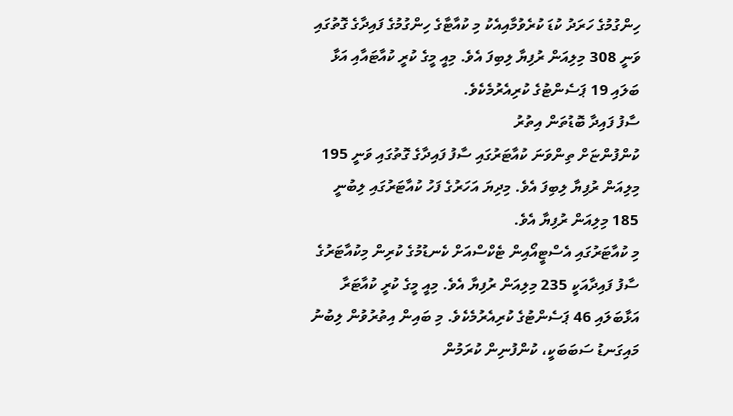ހިންގުމުގެ ހަރަދު ކުޑަ ކުރެވުމާއިއެކު މި ކުއާޓާގެ ހިންގުމުގެ ފައިދާގެ ގޮތުގައި ވަނީ 308 މިލިއަން ރުފިޔާ ލިބިފަ އެވެ. މިއީ މީގެ ކުރީ ކުއާޓައާއި އަޅާ ބަލައި 19 ޕަސެންޓުގެ ކުރިއެރުމެކެވެ.
ސާފު ފައިދާ ބޮޑުތަން އިތުރު
ކުންފުންޏަށް ތިންވަނަ ކުއާޓަރުގައި ސާފު ފައިދާގެ ގޮތުގައި ވަނީ 195 މިލިއަން ރުފިޔާ ލިބިފަ އެވެ. މިދިޔަ އަހަރުގެ ފަހު ކުއާޓަރުގައި ލިބުނީ 185 މިލިއަން ރުފިޔާ އެވެ.
މި ކުއާޓަރުގައި އެސްޓީއޯއިން ޓެކްސްއަށް ކެނޑުމުގެ ކުރިން މިކުއާޓަރުގެ ސާފު ފައިދާއަކީ 235 މިލިއަން ރުފިޔާ އެވެ. މިއީ މީގެ ކުރީ ކުއާޓަރާ އަޅާބަލައި 46 ޕަސެންޓުގެ ކުރިއެރުމެކެވެ. މި ބައިން އިތުރުވުން ލިބުނު މައިގަނޑު ސަބަބަކީ، ކުންފުނިން ކުރަމުން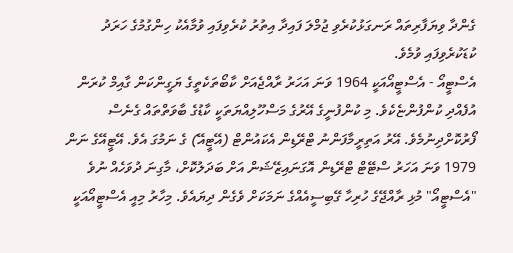ގެންދާ ވިޔަފާރިތައް ރަނގަޅުކުރެވި ޖުމްލަ ފައިދާ އިތުރު ކުރެވިފައި ވުމާއެކު ހިންގުމުގެ ހަރަދު ކުޑަކުރެވިފައި ވުމެވެ.
އެސްޓީއޯ - އެސްޓީއޯއަކީ 1964 ވަނަ އަހަރު ރާއްޖެއަށް ކާބޯތަކެތީގެ ޔަގީންކަން ގާއިމް ކުރަން އުފެއްދި ކުންފުންޏެކެވެ. މި ކުންފުނީގެ އޭރުގެ މަސްހޫލިއްޔަތަކީ ކާޑުގެ ބާވަތްތައް ގެނެސް ފޯރުކޮށްދިނުމެވެ. އޭރު އަތިރީމާފަންނު ޓްރޭޑިން އެކައުންޓް (އޭޓީއޭ) ގެ ނަމުގަ އެވެ. އޭޓީއޭގެ ނަން 1979 ވަނަ އަހަރު ސްޓޭޓް ޓްރޭޑިން އޮގަނައިޒޭޝަން އަށް ބަދަލުކޮށް، މާގިނަ ދުވަހެއް ނުވެ "އެސްޓީއޯ" މުޅި ރާއްޖޭގެ ހުރިހާ ގޭބިސީއެއްގެ ނަމަކަށް ވެގެން ދިޔައެވެ. މިހާރު މިއީ އެސްޓީއޯއަކީ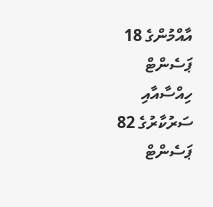އާއްމުންގެ 18 ޕަސެންޓް ހިއްސާއާއި ސަރުކާރުގެ 82 ޕަސެންޓް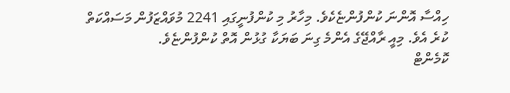ހިއްސާ އޮންނަ ކުންފުންޏެކެވެ. މިހާރު މި ކުންފުނީގައި 2241 މުވައްޒަފުން މަސައްކަތް ކުރެ އެވެ. މިއީ ރާއްޖޭގެ އެންމެ ގިނަ ބަޔަކާ ގުޅުން އޮތް ކުންފުންޏެވެ.
ކޮމެންޓް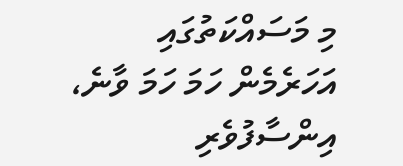މި މަސައްކަތުގައި އަހަރެމެން ހަމަ ހަމަ ވާނެ، އިންސާފުވެރި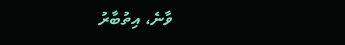ވާނެ، އިތުބާރު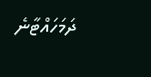ދަމަހައްޓާނެ